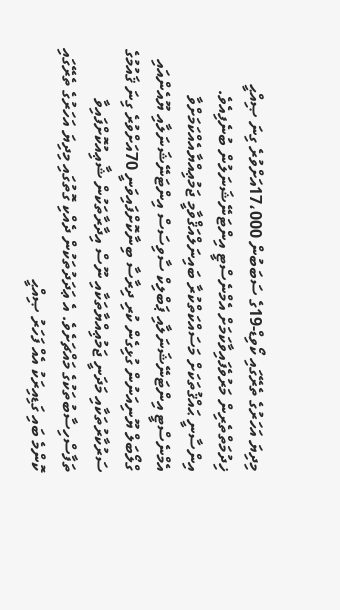މިދިޔަ އަހަރުގެ ތެރޭގައި ކޯވިޑް-19ގެ ސަބަބުން 17،000އަށްވުރެ ގިނަ ޞިއްޙީ ޚިދުމަތްތެރިން މަރުވެފައިވާކަމަށް އެމްނެސްޓީ އިންޓަނޭޝަނަލުން ބުނެފިއެވެ.
އިންސާނީ ޙައްޤުތަކަށް މަސައްކަތްކުރާ ބައިނަލްއަޤްވާމީ ޖަމުޢިއްޔާއެއްކަމަށްވާ އެމްނެސްޓީ އިންޓަނޭޝަނަލާއި ޕަބްލިކް ސާވިސަސް އިންޓަނޭޝަނަލާއި ޔޫއެންއައި ގްލޯބަލް ޔޫނިއަނުން ގުޅިގެން ކުރި ދިރާސާ ބިނާކޮށްފައިވަނީ 70އަށްވުރެ ގިނަ ޤައުމުގެ ސަރުކާރުތަކާއި މަދަނީ ޖަމުޢިއްޔާތަކާއި ނޫސް އިދާރާތަކުން ޝާޢިއުކޮށްފައިވާ ތަފާސްހިސާބުތަކުގެ މައްޗަށެވެ. އެ ޢަދަދުތަކުން ދެއްކި ގޮތުގައި މިދިޔަ އަހަރުގެ ތެރޭގައި ކޮންމެ ބައި ގަޑިއިރަކު އެއް ފަހަރު ޞިއްޙީ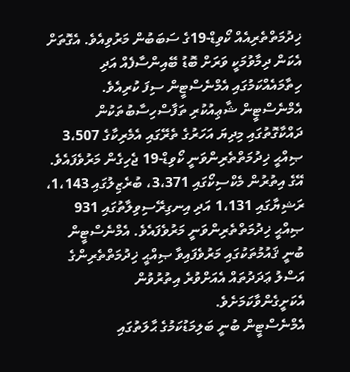ޚިދުމަތްތެރިއެއް ކޯވިޑް-19ގެ ސަބަބުން މަރުވިއެވެ. އެގޮތަށް އެކަން ދިމާވުމަކީ ވަރަށް ބޮޑު ބޭއިންސާފެއް އަދި ހިތާމައެއްކަމުގައި އެމްނެސްޓީން ސިފަ ކުރިއެވެ.
އެމްނެސްޓީން ޝާޢިއުކުރި ތަފާސްހިސާބުތަކުން ދައްކާގޮތުގައި މިދިޔަ އަހަރުގެ ތެރޭގައި އެމެރިކާގެ 3،507 ޞިއްޙީ ޚިދުމަތްތެރިންވަނީ ކޯވިޑް-19 ޖެހިގެން މަރުވެފައެވެ. އޭގެ އިތުރުން މެކްސިކޯގައި 3،371، ބުރެޒިލުގައި 1،143، ރަޝިޔާގައި 1،131 އަދި އިނގިރޭސިވިލާތުގައި 931 ޞިއްޙީ ޚިދުމަތްތެރިންވަނީ މަރުވެފައެވެ. އެމްނެސްޓީން ބުނީ ޤައުމުތަކުގައި މަރުވެފައިވާ ޞިއްޙީ ޚިދުމަތްތެރިންގެ އަސްލު ޢަދަދުތައް އެއަށްވުރެ އިތުރުވުން އެކަށީގެންވާކަމަށެވެ.
އެމްނެސްޓީން ބުނީ ބަލިމަޑުކަމުގެ ޙާލަތުގައި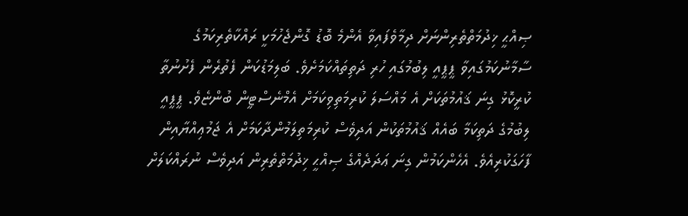ޞިއްޙީ ޚިދުމަތްތެރިންނަށް ދިމާވެފައިވާ އެންމެ ބޮޑު ގޮންޖެހުމަކީ ރައްކާތެރިކަމުގެ ސާމާނުކަމުގައިވާ ޕީޕީއީ ލިބުމުގައި ހުރި ދަތިތައްކަމަށެވެ. ބަލިމަޑުކަން ފެތުރެން ފެށުނުތާ ކުރީކޮޅު ގިނަ ޤައުމުތަކަށް އެ މައްސަލަ ކުރިމަތިވިކަމަށް އެމްނެސްޓީން ބުންޏެވެ. ޕީޕީއީ ލިބުމުގެ ދަތިކަމާ ބައެއް ޤައުމުތަކުން އަދިވެސް ކުރިމަތިލަމުންދާކަމަށް އެ ޖަމުޢިއްޔާއިން ފާހަގަކުރިއެވެ. އެހެންކަމުން ގިނަ ޢަދަދެއްގެ ޞިއްޙީ ޚިދުމަތްތެރިން އަދިވެސް ނުރައްކަލަށް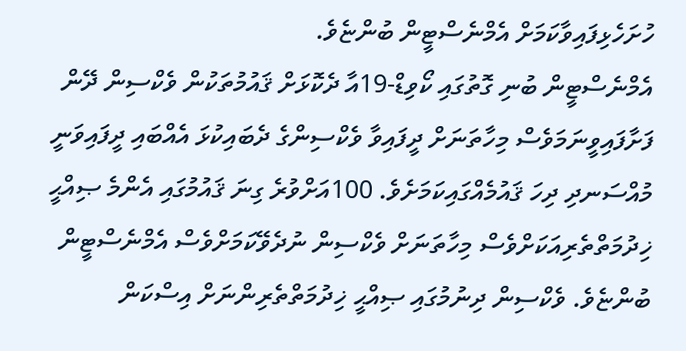ހުށަހެޅިފައިވާކަމަށް އެމްނެސްޓީން ބުންޏެވެ.
އެމްނެސްޓީން ބުނި ގޮތުގައި ކޯވިޑް-19އާ ދެކޮޅަށް ޤައުމުތަކުން ވެކްސިން ދޭން ފަށާފައިވީނަމަވެސް މިހާތަނަށް ދީފައިވާ ވެކްސިންގެ ދެބައިކުޅަ އެއްބައި ދީފައިވަނީ މުއްސަނދި ދިހަ ޤައުމެއްގައިކަމަށެވެ. 100އަށްވުރެ ގިނަ ޤައުމުގައި އެންމެ ޞިއްޙީ ޚިދުމަތްތެރިއަކަށްވެސް މިހާތަނަށް ވެކްސިން ނުދެވޭކަމަށްވެސް އެމްނެސްޓީން ބުންޏެވެ. ވެކްސިން ދިނުމުގައި ޞިއްޙީ ޚިދުމަތްތެރިންނަށް އިސްކަން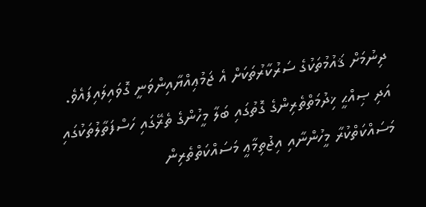ދިނުމަށް ޤައުމުތަކުގެ ސަރުކާރުތަކަށް އެ ޖަމުޢިއްޔާއިންވަނީ ގޮވައިލައިފައެވެ. އަދި ޞިއްޙީ ޚިދުމަތްތެރިންގެ ގޮތުގައި ބަލާ މީހުންގެ ތެރޭގައި ހަސްފަތާލުތަކުގައި މަސައްކަތްކުރާ މީހުންނާއި އިޖުތިމާޢީ މަސައްކަތްތެރިން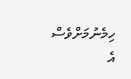ހިމެނުމަށްވެސް އެ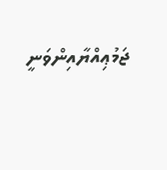ޖަމުޢިއްޔާއިންވަނީ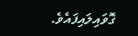ގޮވައިލައިފައެވެ.